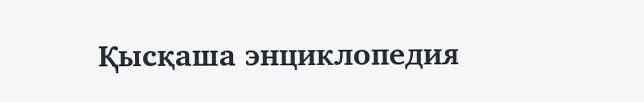Қысқаша энциклопедия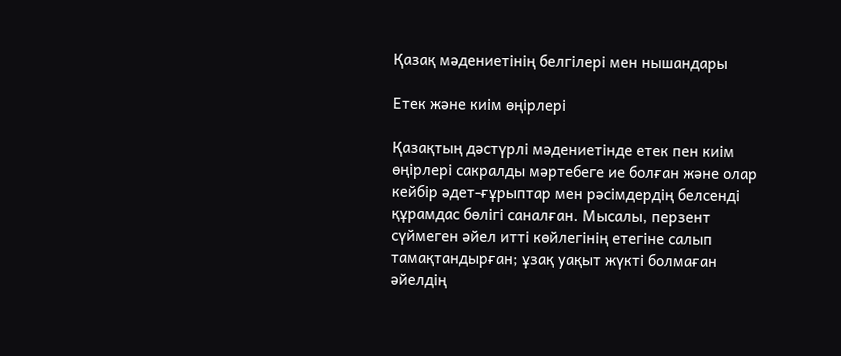Қазақ мәдениетінің белгілері мен нышандары

Етек және киім өңірлері

Қазақтың дәстүрлі мәдениетінде етек пен киім өңірлері сакралды мәртебеге ие болған және олар кейбір әдет-ғұрыптар мен рәсімдердің белсенді құрамдас бөлігі саналған. Мысалы, перзент сүймеген әйел итті көйлегінің етегіне салып тамақтандырған; ұзақ уақыт жүкті болмаған әйелдің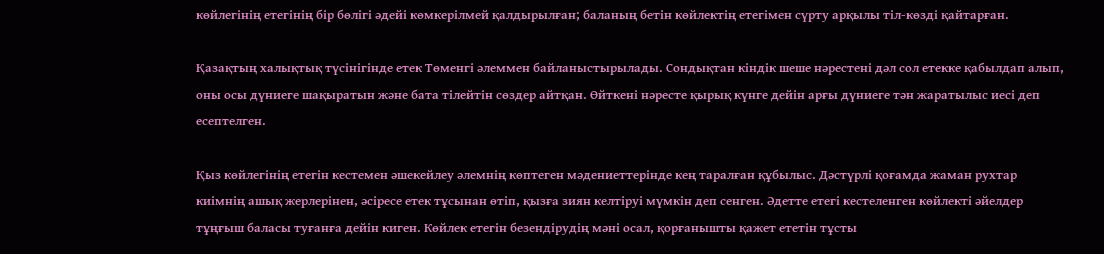көйлегінің етегінің бір бөлігі әдейі көмкерілмей қалдырылған; баланың бетін көйлектің етегімен сүрту арқылы тіл-көзді қайтарған.

Қазақтың халықтық түсінігінде етек Төменгі әлеммен байланыстырылады. Сондықтан кіндік шеше нәрестені дәл сол етекке қабылдап алып, оны осы дүниеге шақыратын және бата тілейтін сөздер айтқан. Өйткені нәресте қырық күнге дейін арғы дүниеге тән жаратылыс иесі деп есептелген.

Қыз көйлегінің етегін кестемен әшекейлеу әлемнің көптеген мәдениеттерінде кең таралған құбылыс. Дәстүрлі қоғамда жаман рухтар киімнің ашық жерлерінен, әсіресе етек тұсынан өтіп, қызға зиян келтіруі мүмкін деп сенген. Әдетте етегі кестеленген көйлекті әйелдер тұңғыш баласы туғанға дейін киген. Көйлек етегін безендірудің мәні осал, қорғанышты қажет ететін тұсты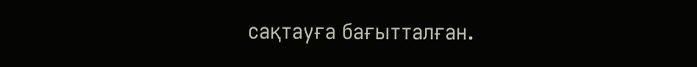сақтауға бағытталған.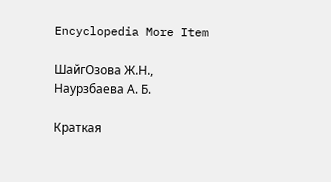Encyclopedia More Item

ШайгОзова Ж.Н., Наурзбаева А. Б.

Краткая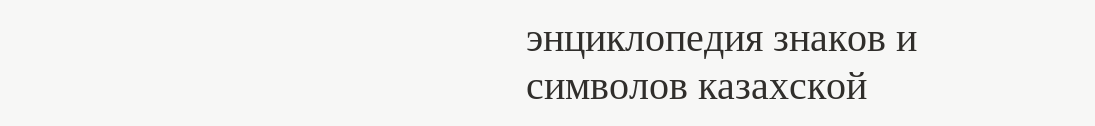энциклопедия знаков и символов казахской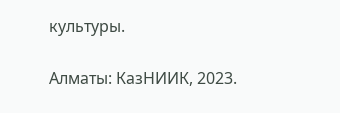культуры.

Алматы: КазНИИК, 2023.